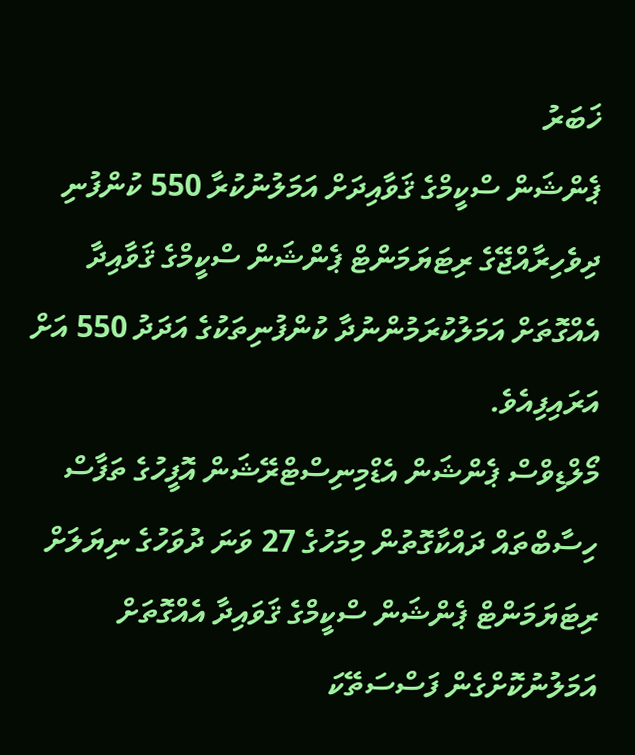ޚަބަރު
ޕެންޝަން ސްކީމްގެ ޤަވާއިދަށް އަމަލުނުކުރާ 550 ކުންފުނި
ދިވެހިރާއްޖޭގެ ރިޓަޔަމަންޓް ޕެންޝަން ސްކީމްގެ ޤަވާއިދާ އެއްގޮތަށް އަމަލުކުރަމުންނުދާ ކުންފުނިތަކުގެ އަދަދު 550 އަށް އަރައިފިއެވެ.
މޯލްޑިވްސް ޕެންޝަން އެޑްމިނިސްޓްރޭޝަން އޮފީހުގެ ތަފާސް ހިސާބްތައް ދައްކާގޮތުން މިމަހުގެ 27 ވަނަ ދުވަހުގެ ނިޔަލަށް ރިޓަޔަމަންޓް ޕެންޝަން ސްކީމްގެ ޤަވައިދާ އެއްގޮތަށް އަމަލުނުކޮށްގެން ފަސްސަތޭކަ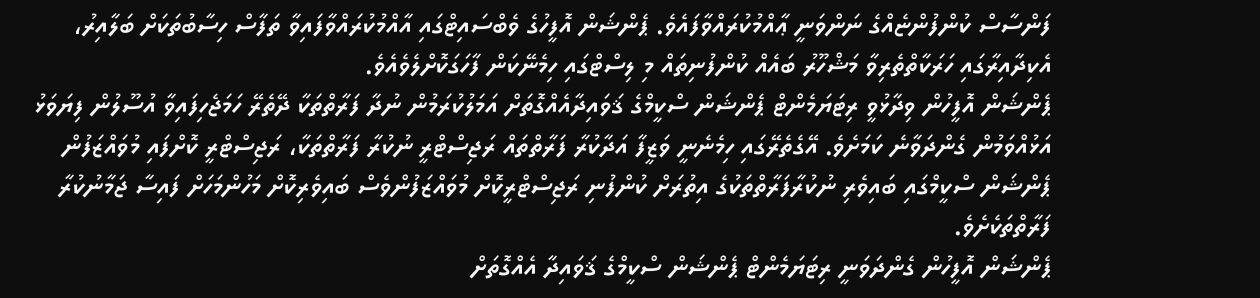ފަންސާސް ކުންފުންޏެއްގެ ނަންވަނީ ޢާއްމުކުރައްވާފައެވެ. ޕެންޝަން އޮފީހުގެ ވެބްސައިޓްގައި އާއްމުކުރައްވާފައިވާ ތަފާސް ހިސާބުތަކަށް ބަލާއިރު، އެކިދާއިރާގައި ހަރަކާތްތެރިވާ މަޝްހޫރު ބައެއް ކުންފުނިތައް މި ލިސްޓްގައި ހިމެނޭކަން ފާހަގަކޮށްލެވެއެވެ.
ޕެންޝަން އޮފީހުން ވިދާޅުވީ ރިޓަޔަމެންޓް ޕެންޝަން ސްކީމްގެ ޤަވައިދާއެއްގޮތަށް އަމަލުކުރަމުން ނުދާ ފަރާތްތަކާ ދޭތެރޭ ހަމަޖެހިފައިވާ އުސޫލުން ފިޔަވަޅު އަޅުއްވަމުން ގެންދަވާނެ ކަމަށެވެ. އޭގެތެރޭގައި ހިމެނެނީ ވަޒީފާ އަދާކުރާ ފަރާތްތައް ރަޖިސްޓްރީ ނުކުރާ ފަރާތްތަކާ، ރަޖިސްޓްރީ ކޮށްފައި މުވައްޒަފުން ޕެންޝަން ސްކީމްގައި ބައިވެރި ނުކުރާފަރާތްތަކުގެ އިތުރަށް ކުންފުނި ރަޖިސްޓްރީކޮށް މުވައްޒަފުންވެސް ބައިވެރިކޮށް މަހުންމަހަށް ފައިސާ ޖަމާނުކުރާ ފަރާތްތަކެށެވެ.
ޕެންޝަން އޮފީހުން ގެންދަވަނީ ރިޓަޔަމެންޓް ޕެންޝަން ސްކީމްގެ ޤަވައިދާ އެއްގޮތަށް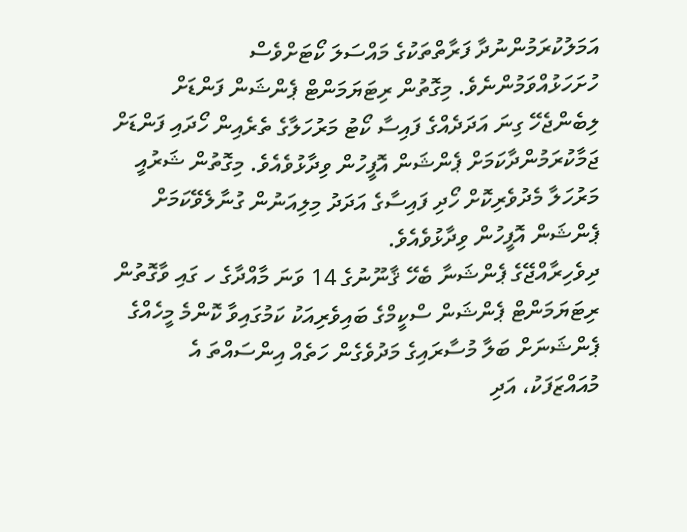އަމަލުކުރަމުންނުދާ ފަރާތްތަކުގެ މައްސަލަ ކޯޓަށްވެސް ހުށަހަޅުއްވަމުންނެވެ. މިގޮތުން ރިޓަޔަމަންޓް ޕެންޝަން ފަންޑަށް ލިބެންޖެހޭ ގިނަ އަދަދެއްގެ ފައިސާ ކޯޓު މަރުހަލާގެ ތެރެއިން ހޯދައި ފަންޑަށް ޖަމާކުރަމުންދާކަމަށް ޕެންޝަން އޮފީހުން ވިދާޅުވެއެވެ. މިގޮތުން ޝަރުއީ މަރުހަލާ މެދުވެރިކޮށް ހޯދި ފައިސާގެ އަދަދު މިލިއަނުން ގުނާލެވޭކަމަށް ޕެންޝަން އޮފީހުން ވިދާޅުވެއެވެ.
ދިވެހިރާއްޖޭގެ ޕެންޝަނާ ބެހޭ ޤާނޫނުގެ 14 ވަނަ މާއްދާގެ ހ ގައި ވާގޮތުން ރިޓަޔަމަންޓް ޕެންޝަން ސްކީމްގެ ބައިވެރިއަކު ކަމުގައިވާ ކޮންމެ މީހެއްގެ ޕެންޝަނަށް ބަލާ މުސާރައިގެ މަދުވެގެން ހަތެއް އިންސައްތަ އެ މުއައްޒަފަކު، އަދި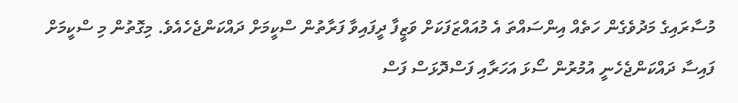މުސާރައިގެ މަދުވެގެން ހަތެއް އިންސައްތަ އެ މުއައްޒަފަކަށް ވަޒީފާ ދީފައިވާ ފަރާތުން ސްކީމަށް ދައްކަންޖެހެއެވެ. މިގޮތުން މި ސްކީމަށް ފައިސާ ދައްކަންޖެހެނީ އުމުރުން ސޯޅަ އަހަރާއި ފަސްދޮޅަސް ފަސް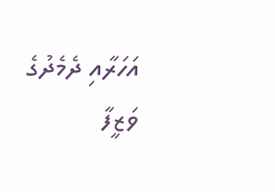އަހަރާއި ދެމެދުގެ ވަޒީފާ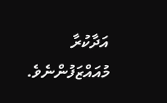އަދާކުރާ މުއައްޒަފުންނެވެ.